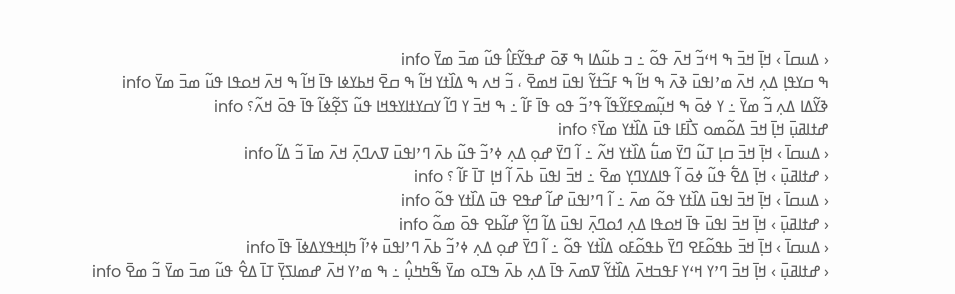‹ ߡߎߛߊ߫ › ߞߊ߲߫ ߞߏ߫ ߒ ߞߵߏ߬ ߞߍ߫ ߟߋ߬ ߸ ߏ ߕߎ߬ߡߊ ߒ ߧߋ߫ ߝߟߌ߬ߓߊ߮ ߟߎ߬ ߘߏ߫ ߘߌ߫ info
ߒ ߛߌߟߊ߲ ߡߍ߲ ߞߍ߫ ߘߴߊߟߎ߫ ߢߍ߫ ߒ ߞߊ߬ ߒ ߓߏ߬ߙߌ߬ ߊߟߎ߫ ߞߘߐ߫ ، ߏ߬ ߞߍ ߒ ߡߊ߰ߙߌ ߞߊ߬ ߒ ߛߐ߫ ߞߕߌߦߊ ߟߊ߫ ߞߊ߬ ߒ ߞߍ߫ ߞߋߟߊ ߟߎ߬ ߘߏ߫ ߘߌ߫ info
ߢߌ߬ߡߊ ߡߍ߲ ߏ߬ ߘߌ߫ ߸ ߌ ߦߋ߫ ߒ ߞߎ߲߬ߘߐߓߌ߬ߟߊ߬ ߟߴߏ߬ ߟߋ ߟߊ߫ ߓߊ߬ ߸ ߒ ߞߏ߫ ߌ ߣߊ߬ ߌߛߌߙߊߌߟߞߊ ߟߎ߬ ߖߐ߲߬ߦߊ߬ ߟߊ߫ ߟߋ߫ ߞߍ߬؟ info
ߝߙߊߥߎ߲߫ ߞߊ߲߫ ߞߏ߫ ߡߋ߬ߘߋ ߖߊ߯ߓߊ ߟߎ߫ ߡߊ߰ߙߌ ߘߌ߫؟ info
‹ ߡߎߛߊ߫ › ߞߊ߲߫ ߞߏ߫ ߛߊ߲ ߠߎ߬ ߣߌ߫ ߘߎ߱ ߡߊ߰ߙߌ ߞߍ߬ ߸ ߊ߬ ߣߌ߫ ߝߋ߲ ߡߍ߲ ߦߴߏ߬ ߟߎ߬ ߕߍ߫ ߣߴߊߟߎ߫ ߜߍߣߍ߲߫ ߞߍ߫ ߘߊ߫ ߏ߬ ߡߊ߬ info
‹ ߝߙߊߥߎ߲߫ › ߞߊ߲߫ ߡߐ߱ ߟߎ߬ ߦߋ߫ ߊ߬ ߟߊߡߌߣߌ߲ ߘߐ߫ ߸ ߞߏ߫ ߊߟߎ߫ ߕߍ߫ ߊ߬ ߞߊ߲ ߠߊ߫ ߓߊ߬ ؟ info
‹ ߡߎߛߊ߫ › ߞߊ߲߫ ߞߏ߫ ߊߟߎ߫ ߡߊ߰ߙߌ ߟߋ߬ ߘߍ߫ ߸ ߊ߬ ߣߴߊߟߎ߫ ߝߊ߬ ߝߟߐ ߟߎ߫ ߡߊ߰ߙߌ ߟߋ߬ info
‹ ߝߙߊߥߎ߲߫ › ߞߊ߲߫ ߞߏ߫ ߊߟߎ߫ ߟߊ߫ ߞߋߟߊ ߡߍ߲ ߗߋߣߍ߲߫ ߊߟߎ߫ ߡߊ߬ ߣߌ߲߬ ߝߊ߬ߕߐ ߟߋ߫ ߘߋ߬ info
‹ ߡߎߛߊ߫ › ߞߊ߲߫ ߞߏ߫ ߕߟߋ߬ߓߐ ߣߌ߫ ߕߟߋ߬ߓߋ ߡߊ߰ߙߌ ߟߋ߬ ߸ ߊ߬ ߣߌ߫ ߝߋ߲ ߡߍ߲ ߦߴߏ߬ ߕߍ߫ ߣߴߊߟߎ߫ ߦߴߊ߬ ߤߊ߲ߞߟߌߡߦߊ߫ ߟߊ߫ info
‹ ߝߙߊߥߎ߲߫ › ߞߊ߲߫ ߞߏ߫ ߣߴߌ ߞߵߌ ߓߟߏߞߍ߫ ߡߊ߰ߙߌ߬ ߜߘߍ߫ ߟߊ߫ ߡߍ߲ ߕߍ߫ ߒߠߋ ߘߌ߫ ߒ߬ߤߤߎ߲߮ ߸ ߒ ߘߴߌ ߞߍ߫ ߝߘߊߖߌ߲߫ ߠߊ߫ ߡߐ߮ ߟߎ߬ ߘߏ߫ ߘߌ߫ ߏ߬ ߘߐ߫ info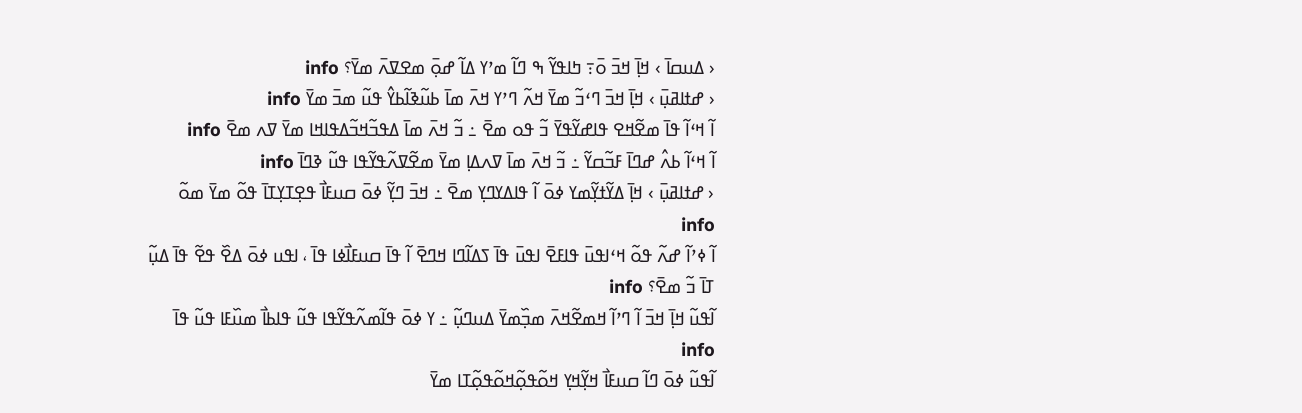‹ ߡߎߛߊ߫ › ߞߊ߲߫ ߞߏ߫ ߋ߫߹ ߤߊߟߌ߬ ߒ ߣߊ߬ ߘߴߌ ߡߊ߬ ߝߋ߲߫ ߘߐߜߍ߫ ߘߌ߫؟ info
‹ ߝߙߊߥߎ߲߫ › ߞߊ߲߫ ߞߏ߫ ߣߵߏ߬ ߘߌ߫ ߞߍ߬ ߣߴߌ ߞߍ߫ ߘߊ߫ ߕߎ߬ߢߊ߬ߕߌ߮ ߟߎ߬ ߘߏ߫ ߘߌ߫ info
ߊ߬ ߞߵߊ߬ ߟߊ߫ ߘߐ߬ߞߐ ߟߊߝߌ߬ߟߌ߫ ߏ߬ ߟߋ ߘߐ߫ ߸ ߏ߬ ߞߍ߫ ߘߊ߫ ߡߟߏ߬ߞߏ߬ߡߟߊߞߊ ߘߌ߫ ߜߍ ߘߐ߫ info
ߊ߬ ߞߵߊ߬ ߕߍ߮ ߝߣߊ߫ ߓߏ߬ߛߌ߬ ߸ ߏ߬ ߞߍ߫ ߘߊ߫ ߜߍߡߊ߲ ߘߌ߫ ߘߐ߬ߜߍ߬ߟߌ߬ߟߊ ߟߎ߬ ߢߣߊ߫ info
‹ ߝߙߊߥߎ߲߫ › ߞߊ߲߫ ߡߌ߬ߙߌ߲߬ߘߌ ߦߋ߫ ߊ߬ ߟߊߡߌߣߌ߲ ߘߐ߫ ߸ ߞߏ߫ ߣߌ߲߬ ߦߋ߫ ߛߎߓߊ߯ ߟߐ߲ߠߌ߲ߠߊ߫ ߟߋ߬ ߘߌ߫ ߘߋ߬ info
ߊ߬ ߦߴߊ߬ ߝߍ߬ ߟߋ߬ ߞߵߊߟߎ߫ ߟߊߓߐ߫ ߊߟߎ߫ ߟߊ߫ ߖߡߊ߬ߣߊ ߞߣߐ߫ ߊ߬ ߟߊ߫ ߛߎߓߊ߯ߦߊ ߟߊ߫ ، ߊߟߎ ߦߋ߫ ߡߐ߰ ߟߐ߬ ߟߊ߫ ߡߎ߲߬ ߠߊ߫ ߏ߬ ߘߐ߫؟ info
ߊ߬ߟߎ߬ ߞߊ߲߫ ߞߏ߫ ߊ߬ ߣߴߊ߬ ߞߘߐ߬ߞߍ߫ ߘߏ߲߰ߘߌ߫ ߡߎߣߎ߲߬ ߸ ߌ ߦߋ߫ ߟߊ߬ߘߍ߬ߟߌ߬ߟߊ ߟߎ߬ ߟߊߕߊ߯ ߘߎ߰ߓߊ ߟߎ߬ ߟߊ߫ info
ߊ߬ߟߎ߬ ߦߋ߫ ߣߊ߬ ߛߎߓߊ߯ ߞߌ߲߬ߞߌ߲ ߞߋ߬ߟߋ߲߬ߞߋ߬ߟߋ߲߬ߠߊ ߘߌ߫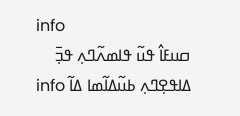info
ߛߎߓߊ߮ ߟߎ߬ ߟߊߘߍ߬ߣߍ߲ ߟߏ߲߫ ߡߊߟߐ߲ߣߍ߲ ߕߎ߬ߡߊ߬ߘߊ ߡߊ߬ info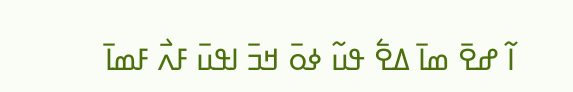ߊ߬ ߝߐ߫ ߘߊ߫ ߡߐ߱ ߟߎ߬ ߦߋ߫ ߞߏ߫ ߊߟߎ߫ ߓߍ߯ ߓߘߊ߫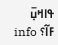ߟߊߞߎ߲߫ ߓߊ߬؟ info